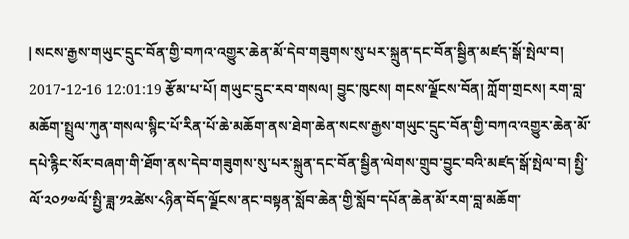| སངས་རྒྱས་གཡུང་དྲུང་བོན་གྱི་བཀའ་འགྱུར་ཆེན་མོ་དེབ་གཟུགས་སུ་པར་སྐྲུན་དང་བོན་སྦྱིན་མཛད་སྒོ་སྤེལ་བ།
2017-12-16 12:01:19 རྩོམ་པ་པོ། གཡུང་དྲུང་རབ་གསལ། བྱུང་ཁུངས། གངས་ལྗོངས་བོན། ཀློག་གྲངས། རག་བླ་མཆོག་སྤྲུལ་ཀུན་གསལ་སྙིང་པོ་རིན་པོ་ཆེ་མཆོག་ནས་ཐེག་ཆེན་སངས་རྒྱས་གཡུང་དྲུང་བོན་གྱི་བཀའ་འགྱུར་ཆེན་མོ་དཔེ་རྙིང་སོར་བཞག་གི་ཐོག་ནས་དེབ་གཟུགས་སུ་པར་སྐྲུན་དང་བོན་སྦྱིན་ལེགས་གྲུབ་བྱུང་བའི་མཛད་སྒོ་སྤེལ་བ། སྤྱི་ལོ་༢༠༡༧ལོ་སྤྱི་ཟླ་༡༢ཚེས་༨ཉིན་བོད་ལྗོངས་ནང་བསྟན་སློབ་ཆེན་གྱི་སློབ་དཔོན་ཆེན་མོ་རག་བླ་མཆོག་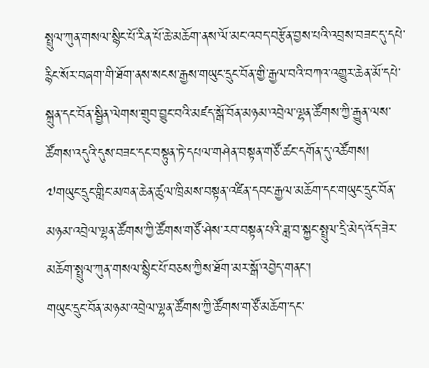སྤྲུལ་ཀུན་གསལ་སྙིང་པོ་རིན་པོ་ཆེ་མཆོག་ནས་ལོ་མང་འབད་བརྩོན་བྱས་པའི་འབྲས་བཟང་དུ་དཔེ་རྙིང་སོར་བཞག་གི་ཐོག་ནས་སངས་རྒྱས་གཡུང་དྲུང་བོན་གྱི་རྒྱལ་བའི་བཀའ་འགྱུར་ཆེན་མོ་དཔེ་སྐྲུན་དང་བོན་སྦྱིན་ལེགས་གྲུབ་བྱུང་བའི་མཛད་སྒོ་བོན་མཉམ་འབྲེལ་ལྷན་ཚོགས་ཀྱི་རྒྱུན་ལས་ཚོགས་འདུའི་དུས་བཟང་དང་བསྟུན་ཏེ་དཔལ་གཤེན་བསྟན་གཙོ་ཚང་དགོན་དུ་འཚོགས།
༧གཡུང་དྲུང་གླིང་མཁན་ཆེན་ཚུལ་ཁྲིམས་བསྟན་འཛིན་དབང་རྒྱལ་མཆོག་དང་གཡུང་དྲུང་བོན་མཉམ་འབྲེལ་ལྷན་ཚོགས་ཀྱི་ཚོགས་གཙོ་ཤེས་རབ་བསྟན་པའི་ཟླ་བ་སྐྱང་སྤྲུལ་དྲི་མེད་འོད་ཟེར་མཆོག་སྤྲུལ་ཀུན་གསལ་སྙིང་པོ་བཅས་ཀྱིས་ཐོག་མར་སྒོ་འབྱེད་གནང་།
གཡུང་དྲུང་བོན་མཉམ་འབྲེལ་ལྷན་ཚོགས་ཀྱི་ཚོགས་གཙོ་མཆོག་དང་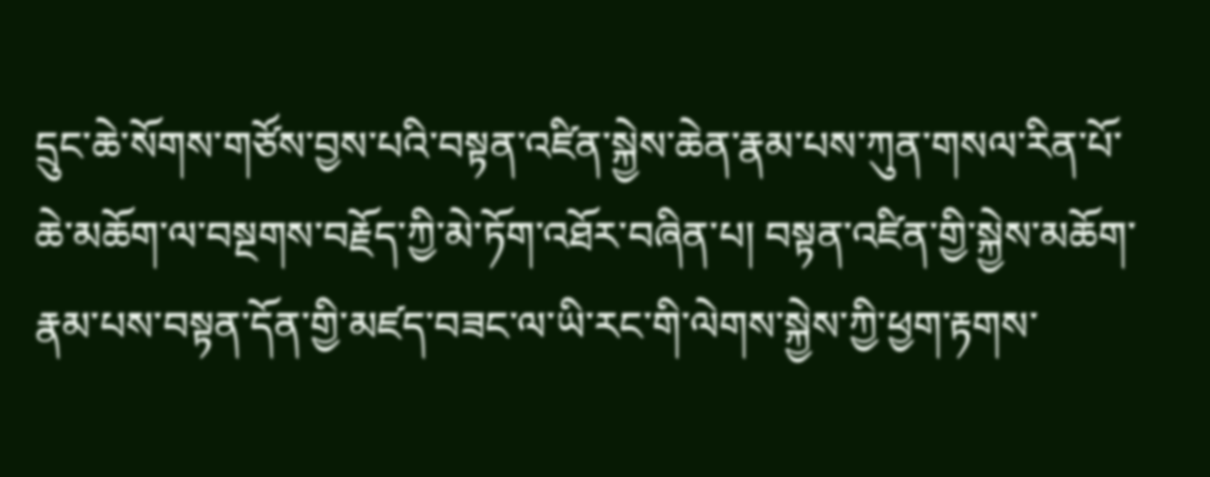དྲུང་ཆེ་སོགས་གཙོས་བྱས་པའི་བསྟན་འཛིན་སྐྱེས་ཆེན་རྣམ་པས་ཀུན་གསལ་རིན་པོ་ཆེ་མཆོག་ལ་བསྔགས་བརྗོད་ཀྱི་མེ་ཏོག་འཐོར་བཞིན་པ། བསྟན་འཛིན་གྱི་སྐྱེས་མཆོག་རྣམ་པས་བསྟན་དོན་གྱི་མཛད་བཟང་ལ་ཡི་རང་གི་ལེགས་སྐྱེས་ཀྱི་ཕྱག་རྟགས་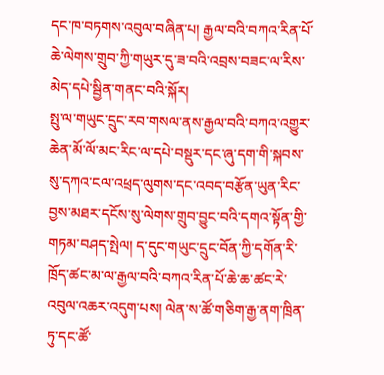དང་ཁ་བཏགས་འབུལ་བཞིན་པ། རྒྱལ་བའི་བཀའ་རིན་པོ་ཆེ་ལེགས་གྲུབ་ཀྱི་གཡུར་དུ་ཟ་བའི་འབྲས་བཟང་ལ་རིས་མེད་དཔེ་སྦྱིན་གནང་བའི་སྐོར།
སྤུ་ལ་གཡུང་དྲུང་རབ་གསལ་ནས་རྒྱལ་བའི་བཀའ་འགྱུར་ཆེན་མོ་ལོ་མང་རིང་ལ་དཔེ་བསྡུར་དང་ཞུ་དག་གི་སྐབས་སུ་དཀའ་ངལ་འཕྲད་ལུགས་དང་འབད་བརྩོན་ཡུན་རིང་བྱས་མཐར་དངོས་སུ་ལེགས་གྲུབ་བྱུང་བའི་དགའ་སྟོན་གྱི་གཏམ་བཤད་སྤེལ། ད་དུང་གཡུང་དྲུང་བོན་ཀྱི་དགོན་རི་ཁྲོད་ཚང་མ་ལ་རྒྱལ་བའི་བཀའ་རིན་པོ་ཆེ་ཆ་ཚང་རེ་འབུལ་འཆར་འདུག་པས། ལེན་ས་ཚོ་གཅིག་རྒྱ་ནག་ཁྲིན་ཏུ་དང་ཚོ་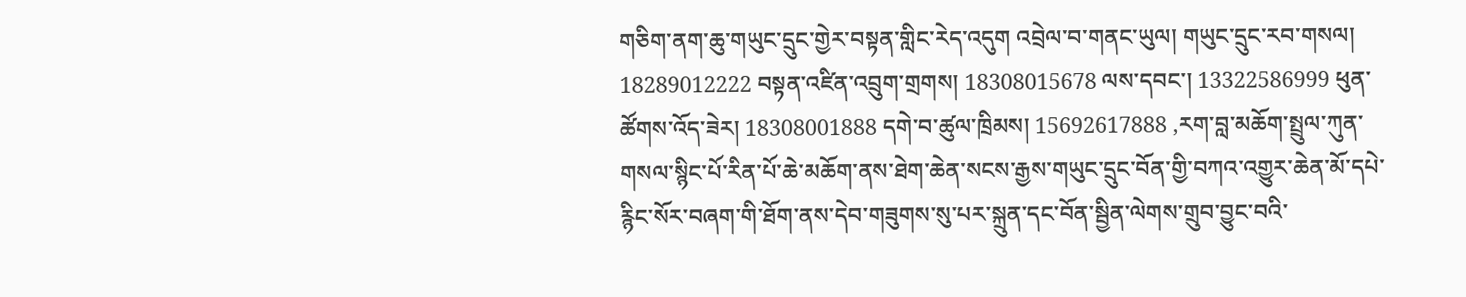གཅིག་ནག་ཆུ་གཡུང་དྲུང་གྱེར་བསྟན་གླིང་རེད་འདུག འབྲེལ་བ་གནང་ཡུལ། གཡུང་དྲུང་རབ་གསལ། 18289012222 བསྟན་འཛིན་འབྲུག་གྲགས། 18308015678 ལས་དབང་། 13322586999 ཕུན་ཚོགས་འོད་ཟེར། 18308001888 དགེ་བ་ཚུལ་ཁྲིམས། 15692617888 ,རག་བླ་མཆོག་སྤྲུལ་ཀུན་གསལ་སྙིང་པོ་རིན་པོ་ཆེ་མཆོག་ནས་ཐེག་ཆེན་སངས་རྒྱས་གཡུང་དྲུང་བོན་གྱི་བཀའ་འགྱུར་ཆེན་མོ་དཔེ་རྙིང་སོར་བཞག་གི་ཐོག་ནས་དེབ་གཟུགས་སུ་པར་སྐྲུན་དང་བོན་སྦྱིན་ལེགས་གྲུབ་བྱུང་བའི་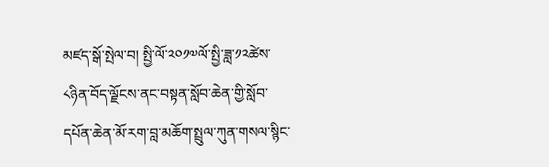མཛད་སྒོ་སྤེལ་བ། སྤྱི་ལོ་༢༠༡༧ལོ་སྤྱི་ཟླ་༡༢ཚེས་༨ཉིན་བོད་ལྗོངས་ནང་བསྟན་སློབ་ཆེན་གྱི་སློབ་དཔོན་ཆེན་མོ་རག་བླ་མཆོག་སྤྲུལ་ཀུན་གསལ་སྙིང་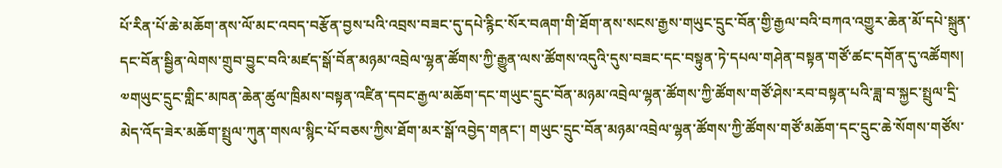པོ་རིན་པོ་ཆེ་མཆོག་ནས་ལོ་མང་འབད་བརྩོན་བྱས་པའི་འབྲས་བཟང་དུ་དཔེ་རྙིང་སོར་བཞག་གི་ཐོག་ནས་སངས་རྒྱས་གཡུང་དྲུང་བོན་གྱི་རྒྱལ་བའི་བཀའ་འགྱུར་ཆེན་མོ་དཔེ་སྐྲུན་དང་བོན་སྦྱིན་ལེགས་གྲུབ་བྱུང་བའི་མཛད་སྒོ་བོན་མཉམ་འབྲེལ་ལྷན་ཚོགས་ཀྱི་རྒྱུན་ལས་ཚོགས་འདུའི་དུས་བཟང་དང་བསྟུན་ཏེ་དཔལ་གཤེན་བསྟན་གཙོ་ཚང་དགོན་དུ་འཚོགས། ༧གཡུང་དྲུང་གླིང་མཁན་ཆེན་ཚུལ་ཁྲིམས་བསྟན་འཛིན་དབང་རྒྱལ་མཆོག་དང་གཡུང་དྲུང་བོན་མཉམ་འབྲེལ་ལྷན་ཚོགས་ཀྱི་ཚོགས་གཙོ་ཤེས་རབ་བསྟན་པའི་ཟླ་བ་སྐྱང་སྤྲུལ་དྲི་མེད་འོད་ཟེར་མཆོག་སྤྲུལ་ཀུན་གསལ་སྙིང་པོ་བཅས་ཀྱིས་ཐོག་མར་སྒོ་འབྱེད་གནང་། གཡུང་དྲུང་བོན་མཉམ་འབྲེལ་ལྷན་ཚོགས་ཀྱི་ཚོགས་གཙོ་མཆོག་དང་དྲུང་ཆེ་སོགས་གཙོས་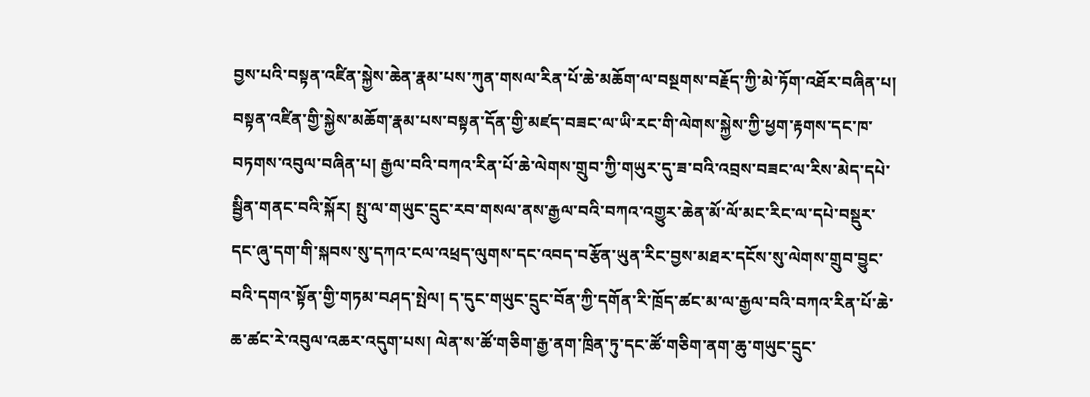བྱས་པའི་བསྟན་འཛིན་སྐྱེས་ཆེན་རྣམ་པས་ཀུན་གསལ་རིན་པོ་ཆེ་མཆོག་ལ་བསྔགས་བརྗོད་ཀྱི་མེ་ཏོག་འཐོར་བཞིན་པ། བསྟན་འཛིན་གྱི་སྐྱེས་མཆོག་རྣམ་པས་བསྟན་དོན་གྱི་མཛད་བཟང་ལ་ཡི་རང་གི་ལེགས་སྐྱེས་ཀྱི་ཕྱག་རྟགས་དང་ཁ་བཏགས་འབུལ་བཞིན་པ། རྒྱལ་བའི་བཀའ་རིན་པོ་ཆེ་ལེགས་གྲུབ་ཀྱི་གཡུར་དུ་ཟ་བའི་འབྲས་བཟང་ལ་རིས་མེད་དཔེ་སྦྱིན་གནང་བའི་སྐོར། སྤུ་ལ་གཡུང་དྲུང་རབ་གསལ་ནས་རྒྱལ་བའི་བཀའ་འགྱུར་ཆེན་མོ་ལོ་མང་རིང་ལ་དཔེ་བསྡུར་དང་ཞུ་དག་གི་སྐབས་སུ་དཀའ་ངལ་འཕྲད་ལུགས་དང་འབད་བརྩོན་ཡུན་རིང་བྱས་མཐར་དངོས་སུ་ལེགས་གྲུབ་བྱུང་བའི་དགའ་སྟོན་གྱི་གཏམ་བཤད་སྤེལ། ད་དུང་གཡུང་དྲུང་བོན་ཀྱི་དགོན་རི་ཁྲོད་ཚང་མ་ལ་རྒྱལ་བའི་བཀའ་རིན་པོ་ཆེ་ཆ་ཚང་རེ་འབུལ་འཆར་འདུག་པས། ལེན་ས་ཚོ་གཅིག་རྒྱ་ནག་ཁྲིན་ཏུ་དང་ཚོ་གཅིག་ནག་ཆུ་གཡུང་དྲུང་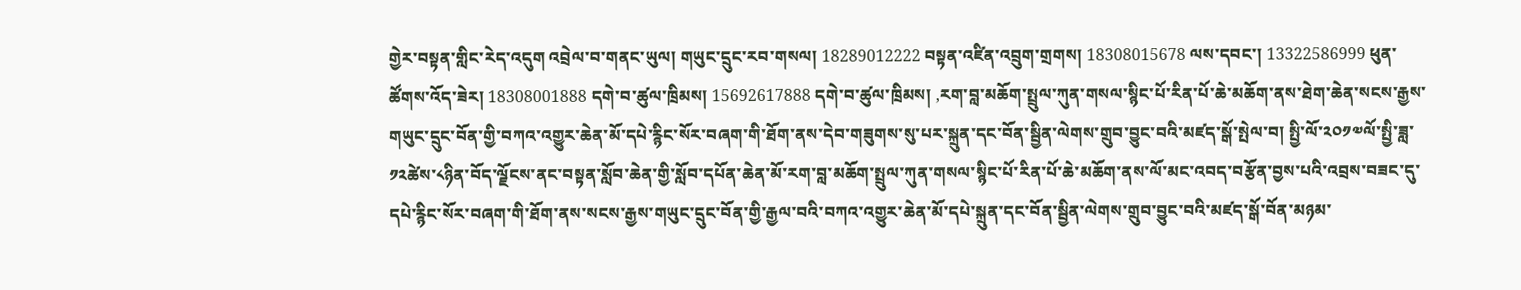གྱེར་བསྟན་གླིང་རེད་འདུག འབྲེལ་བ་གནང་ཡུལ། གཡུང་དྲུང་རབ་གསལ། 18289012222 བསྟན་འཛིན་འབྲུག་གྲགས། 18308015678 ལས་དབང་། 13322586999 ཕུན་ཚོགས་འོད་ཟེར། 18308001888 དགེ་བ་ཚུལ་ཁྲིམས། 15692617888 དགེ་བ་ཚུལ་ཁྲིམས། ,རག་བླ་མཆོག་སྤྲུལ་ཀུན་གསལ་སྙིང་པོ་རིན་པོ་ཆེ་མཆོག་ནས་ཐེག་ཆེན་སངས་རྒྱས་གཡུང་དྲུང་བོན་གྱི་བཀའ་འགྱུར་ཆེན་མོ་དཔེ་རྙིང་སོར་བཞག་གི་ཐོག་ནས་དེབ་གཟུགས་སུ་པར་སྐྲུན་དང་བོན་སྦྱིན་ལེགས་གྲུབ་བྱུང་བའི་མཛད་སྒོ་སྤེལ་བ། སྤྱི་ལོ་༢༠༡༧ལོ་སྤྱི་ཟླ་༡༢ཚེས་༨ཉིན་བོད་ལྗོངས་ནང་བསྟན་སློབ་ཆེན་གྱི་སློབ་དཔོན་ཆེན་མོ་རག་བླ་མཆོག་སྤྲུལ་ཀུན་གསལ་སྙིང་པོ་རིན་པོ་ཆེ་མཆོག་ནས་ལོ་མང་འབད་བརྩོན་བྱས་པའི་འབྲས་བཟང་དུ་དཔེ་རྙིང་སོར་བཞག་གི་ཐོག་ནས་སངས་རྒྱས་གཡུང་དྲུང་བོན་གྱི་རྒྱལ་བའི་བཀའ་འགྱུར་ཆེན་མོ་དཔེ་སྐྲུན་དང་བོན་སྦྱིན་ལེགས་གྲུབ་བྱུང་བའི་མཛད་སྒོ་བོན་མཉམ་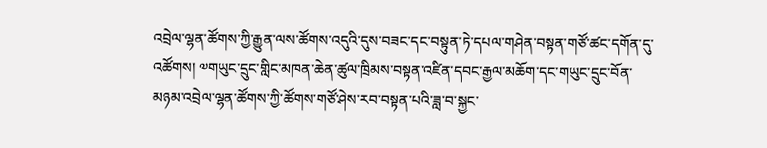འབྲེལ་ལྷན་ཚོགས་ཀྱི་རྒྱུན་ལས་ཚོགས་འདུའི་དུས་བཟང་དང་བསྟུན་ཏེ་དཔལ་གཤེན་བསྟན་གཙོ་ཚང་དགོན་དུ་འཚོགས། ༧གཡུང་དྲུང་གླིང་མཁན་ཆེན་ཚུལ་ཁྲིམས་བསྟན་འཛིན་དབང་རྒྱལ་མཆོག་དང་གཡུང་དྲུང་བོན་མཉམ་འབྲེལ་ལྷན་ཚོགས་ཀྱི་ཚོགས་གཙོ་ཤེས་རབ་བསྟན་པའི་ཟླ་བ་སྐྱང་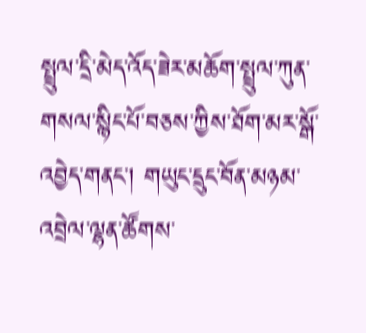སྤྲུལ་དྲི་མེད་འོད་ཟེར་མཆོག་སྤྲུལ་ཀུན་གསལ་སྙིང་པོ་བཅས་ཀྱིས་ཐོག་མར་སྒོ་འབྱེད་གནང་། གཡུང་དྲུང་བོན་མཉམ་འབྲེལ་ལྷན་ཚོགས་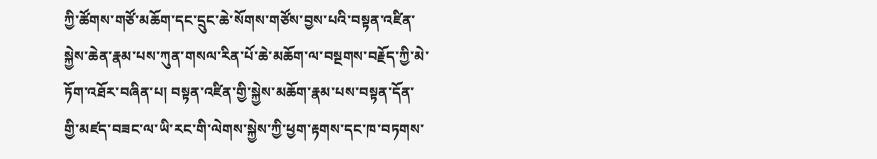ཀྱི་ཚོགས་གཙོ་མཆོག་དང་དྲུང་ཆེ་སོགས་གཙོས་བྱས་པའི་བསྟན་འཛིན་སྐྱེས་ཆེན་རྣམ་པས་ཀུན་གསལ་རིན་པོ་ཆེ་མཆོག་ལ་བསྔགས་བརྗོད་ཀྱི་མེ་ཏོག་འཐོར་བཞིན་པ། བསྟན་འཛིན་གྱི་སྐྱེས་མཆོག་རྣམ་པས་བསྟན་དོན་གྱི་མཛད་བཟང་ལ་ཡི་རང་གི་ལེགས་སྐྱེས་ཀྱི་ཕྱག་རྟགས་དང་ཁ་བཏགས་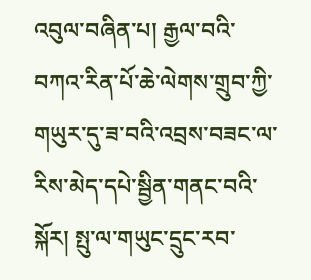འབུལ་བཞིན་པ། རྒྱལ་བའི་བཀའ་རིན་པོ་ཆེ་ལེགས་གྲུབ་ཀྱི་གཡུར་དུ་ཟ་བའི་འབྲས་བཟང་ལ་རིས་མེད་དཔེ་སྦྱིན་གནང་བའི་སྐོར། སྤུ་ལ་གཡུང་དྲུང་རབ་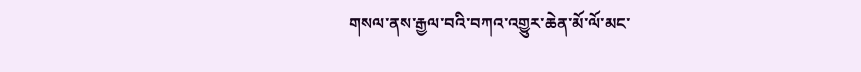གསལ་ནས་རྒྱལ་བའི་བཀའ་འགྱུར་ཆེན་མོ་ལོ་མང་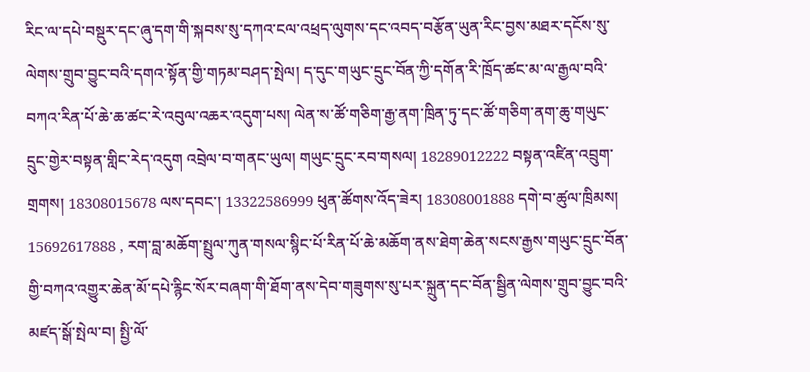རིང་ལ་དཔེ་བསྡུར་དང་ཞུ་དག་གི་སྐབས་སུ་དཀའ་ངལ་འཕྲད་ལུགས་དང་འབད་བརྩོན་ཡུན་རིང་བྱས་མཐར་དངོས་སུ་ལེགས་གྲུབ་བྱུང་བའི་དགའ་སྟོན་གྱི་གཏམ་བཤད་སྤེལ། ད་དུང་གཡུང་དྲུང་བོན་ཀྱི་དགོན་རི་ཁྲོད་ཚང་མ་ལ་རྒྱལ་བའི་བཀའ་རིན་པོ་ཆེ་ཆ་ཚང་རེ་འབུལ་འཆར་འདུག་པས། ལེན་ས་ཚོ་གཅིག་རྒྱ་ནག་ཁྲིན་ཏུ་དང་ཚོ་གཅིག་ནག་ཆུ་གཡུང་དྲུང་གྱེར་བསྟན་གླིང་རེད་འདུག འབྲེལ་བ་གནང་ཡུལ། གཡུང་དྲུང་རབ་གསལ། 18289012222 བསྟན་འཛིན་འབྲུག་གྲགས། 18308015678 ལས་དབང་། 13322586999 ཕུན་ཚོགས་འོད་ཟེར། 18308001888 དགེ་བ་ཚུལ་ཁྲིམས། 15692617888 , རག་བླ་མཆོག་སྤྲུལ་ཀུན་གསལ་སྙིང་པོ་རིན་པོ་ཆེ་མཆོག་ནས་ཐེག་ཆེན་སངས་རྒྱས་གཡུང་དྲུང་བོན་གྱི་བཀའ་འགྱུར་ཆེན་མོ་དཔེ་རྙིང་སོར་བཞག་གི་ཐོག་ནས་དེབ་གཟུགས་སུ་པར་སྐྲུན་དང་བོན་སྦྱིན་ལེགས་གྲུབ་བྱུང་བའི་མཛད་སྒོ་སྤེལ་བ། སྤྱི་ལོ་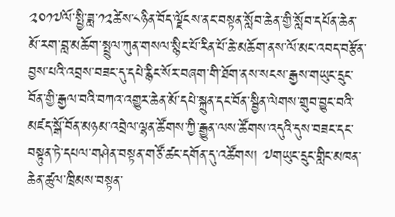༢༠༡༧ལོ་སྤྱི་ཟླ་༡༢ཚེས་༨ཉིན་བོད་ལྗོངས་ནང་བསྟན་སློབ་ཆེན་གྱི་སློབ་དཔོན་ཆེན་མོ་རག་བླ་མཆོག་སྤྲུལ་ཀུན་གསལ་སྙིང་པོ་རིན་པོ་ཆེ་མཆོག་ནས་ལོ་མང་འབད་བརྩོན་བྱས་པའི་འབྲས་བཟང་དུ་དཔེ་རྙིང་སོར་བཞག་གི་ཐོག་ནས་སངས་རྒྱས་གཡུང་དྲུང་བོན་གྱི་རྒྱལ་བའི་བཀའ་འགྱུར་ཆེན་མོ་དཔེ་སྐྲུན་དང་བོན་སྦྱིན་ལེགས་གྲུབ་བྱུང་བའི་མཛད་སྒོ་བོན་མཉམ་འབྲེལ་ལྷན་ཚོགས་ཀྱི་རྒྱུན་ལས་ཚོགས་འདུའི་དུས་བཟང་དང་བསྟུན་ཏེ་དཔལ་གཤེན་བསྟན་གཙོ་ཚང་དགོན་དུ་འཚོགས། ༧གཡུང་དྲུང་གླིང་མཁན་ཆེན་ཚུལ་ཁྲིམས་བསྟན་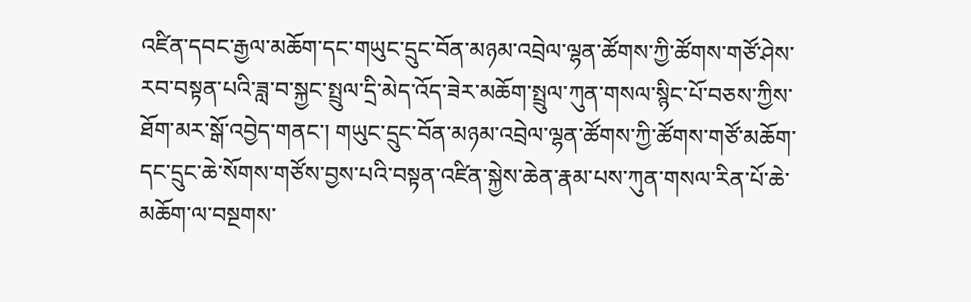འཛིན་དབང་རྒྱལ་མཆོག་དང་གཡུང་དྲུང་བོན་མཉམ་འབྲེལ་ལྷན་ཚོགས་ཀྱི་ཚོགས་གཙོ་ཤེས་རབ་བསྟན་པའི་ཟླ་བ་སྐྱང་སྤྲུལ་དྲི་མེད་འོད་ཟེར་མཆོག་སྤྲུལ་ཀུན་གསལ་སྙིང་པོ་བཅས་ཀྱིས་ཐོག་མར་སྒོ་འབྱེད་གནང་། གཡུང་དྲུང་བོན་མཉམ་འབྲེལ་ལྷན་ཚོགས་ཀྱི་ཚོགས་གཙོ་མཆོག་དང་དྲུང་ཆེ་སོགས་གཙོས་བྱས་པའི་བསྟན་འཛིན་སྐྱེས་ཆེན་རྣམ་པས་ཀུན་གསལ་རིན་པོ་ཆེ་མཆོག་ལ་བསྔགས་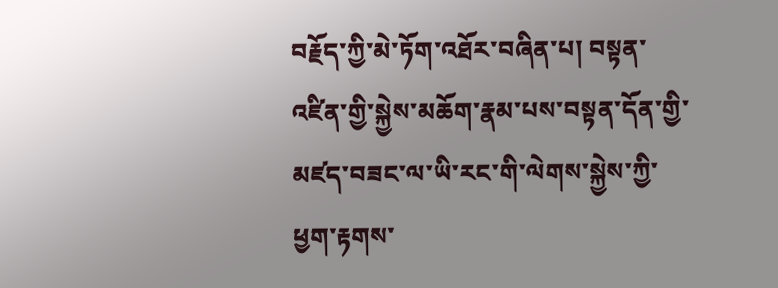བརྗོད་ཀྱི་མེ་ཏོག་འཐོར་བཞིན་པ། བསྟན་འཛིན་གྱི་སྐྱེས་མཆོག་རྣམ་པས་བསྟན་དོན་གྱི་མཛད་བཟང་ལ་ཡི་རང་གི་ལེགས་སྐྱེས་ཀྱི་ཕྱག་རྟགས་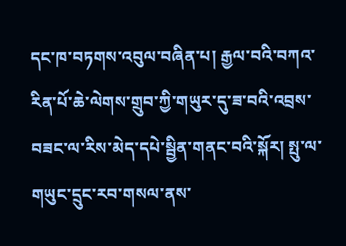དང་ཁ་བཏགས་འབུལ་བཞིན་པ། རྒྱལ་བའི་བཀའ་རིན་པོ་ཆེ་ལེགས་གྲུབ་ཀྱི་གཡུར་དུ་ཟ་བའི་འབྲས་བཟང་ལ་རིས་མེད་དཔེ་སྦྱིན་གནང་བའི་སྐོར། སྤུ་ལ་གཡུང་དྲུང་རབ་གསལ་ནས་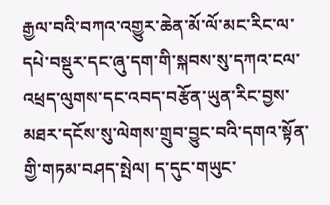རྒྱལ་བའི་བཀའ་འགྱུར་ཆེན་མོ་ལོ་མང་རིང་ལ་དཔེ་བསྡུར་དང་ཞུ་དག་གི་སྐབས་སུ་དཀའ་ངལ་འཕྲད་ལུགས་དང་འབད་བརྩོན་ཡུན་རིང་བྱས་མཐར་དངོས་སུ་ལེགས་གྲུབ་བྱུང་བའི་དགའ་སྟོན་གྱི་གཏམ་བཤད་སྤེལ། ད་དུང་གཡུང་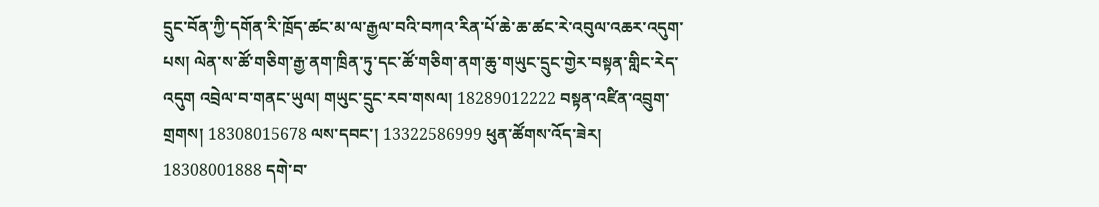དྲུང་བོན་ཀྱི་དགོན་རི་ཁྲོད་ཚང་མ་ལ་རྒྱལ་བའི་བཀའ་རིན་པོ་ཆེ་ཆ་ཚང་རེ་འབུལ་འཆར་འདུག་པས། ལེན་ས་ཚོ་གཅིག་རྒྱ་ནག་ཁྲིན་ཏུ་དང་ཚོ་གཅིག་ནག་ཆུ་གཡུང་དྲུང་གྱེར་བསྟན་གླིང་རེད་འདུག འབྲེལ་བ་གནང་ཡུལ། གཡུང་དྲུང་རབ་གསལ། 18289012222 བསྟན་འཛིན་འབྲུག་གྲགས། 18308015678 ལས་དབང་། 13322586999 ཕུན་ཚོགས་འོད་ཟེར། 18308001888 དགེ་བ་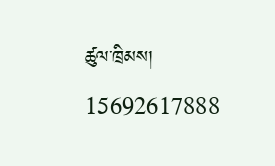ཚུལ་ཁྲིམས། 15692617888